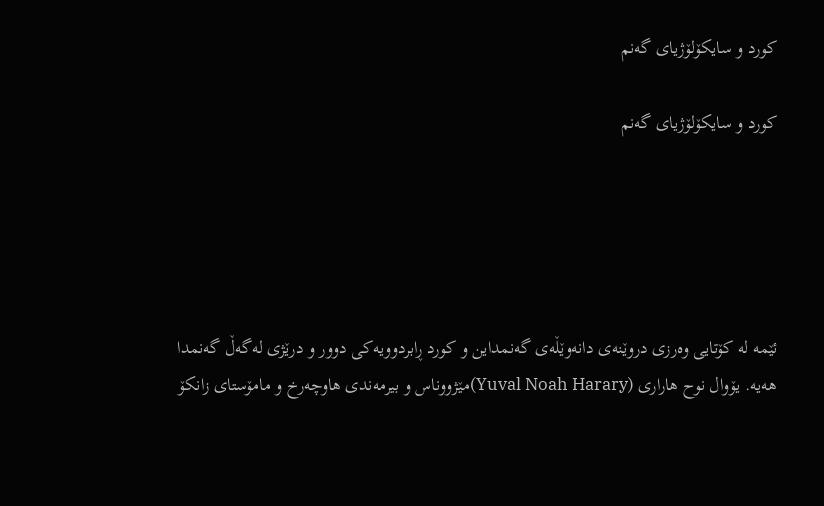كورد و سایكۆلۆژیاى گه‌نم

كورد و سایكۆلۆژیاى گه‌نم





ئێمه‌ له‌ كۆتایى وه‌رزى دروێنه‌ى دانه‌وێڵه‌ى گه‌نمداین و كورد ڕابردوویه‌كى دوور و درێژى له‌گه‌ڵ گه‌نمدا هه‌یه‌. یۆوال نوح هارارى (Yuval Noah Harary)مێژووناس و بیرمه‌ندى هاوچه‌رخ و مامۆستاى زانكۆ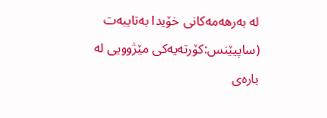له‌ به‌رهه‌مه‌كانى خۆیدا به‌تایبه‌ت (ساپیێنس:كۆرته‌یه‌كى مێژوویى له‌ باره‌ى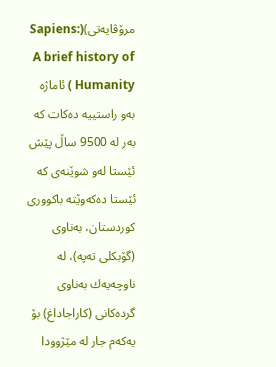مرۆڤایه‌تى)(Sapiens: A brief history of Humanity ) ئاماژه‌ به‌و راستییه‌ ده‌كات كه‌ به‌ر له‌ 9500 ساڵ پێش ئێستا له‌و شوێنه‌ى كه‌ ئێستا ده‌كه‌وێته‌ باكوورى كوردستان، به‌ناوى (گۆبكلى ته‌په‌)، له‌ ناوچه‌یه‌ك به‌ناوى گرده‌كانى (كاراجاداغ) بۆ یه‌كه‌م جار له‌ مێژوودا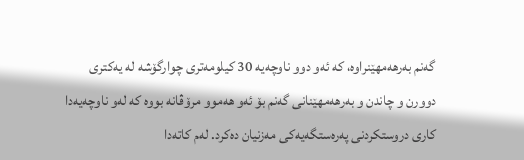گه‌نم به‌رهه‌مهێنراوه‌، كه‌ ئه‌و دوو ناوچه‌یه‌ 30 كیلومه‌ترى چوارگۆشه‌ له‌ یه‌كترى دوورن و چاندن و به‌رهه‌مهێنانى گه‌نم بۆ ئه‌و هه‌موو مرۆڤانه‌ بووه‌ كه‌ له‌و ناوچه‌یه‌دا كارى دروستكردنى په‌ره‌ستگه‌یه‌كى مه‌زنیان ده‌كرد. له‌م كاته‌دا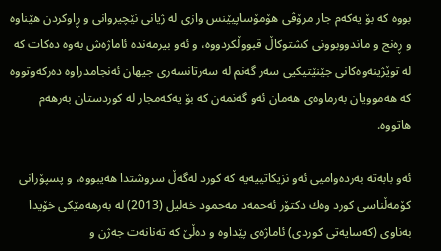بووه‌ كه‌ بۆ یه‌كه‌م جار مرۆڤى هۆمۆساپیێنس وازى له‌ ژیانى نێچیروانى و ڕاوكردن هێناوه‌ و ڕه‌نج و ماندووبوونى كشتوكاڵ قبووڵكردووه‌، و ئه‌و بیرمه‌نده‌ ئاماژه‌ش به‌وه‌ ده‌كات كه‌ له‌ توێژینه‌وه‌كانى جێنێتیكیى سه‌ر گه‌نم له‌ سه‌رتانسه‌رى جیهان ئه‌نجامدراوه‌ ده‌ركه‌وتووه‌ كه‌ هه‌موویان به‌رماوه‌ى هه‌مان ئه‌و گه‌نمه‌ن كه‌ بۆ یه‌كه‌مجار له‌ كوردستان به‌رهه‌م هاتووه‌.

ئه‌و بابه‌ته‌ به‌رده‌وامیى ئه‌و نزیكاتییه‌یه‌ كه‌ كورد له‌گه‌ڵ سروشتدا هه‌یبووه‌، و پسپۆرانى كۆمه‌ڵناسى كورد وه‌ك دكتۆر ئه‌حمه‌د مه‌حمود خه‌لیل (2013) له‌ به‌رهه‌مێكى خۆیدا به‌ناوى (كه‌سایه‌تى كوردى) ئاماژه‌ى پێداوه‌ و ده‌ڵێ كه‌ ته‌نانه‌ت جه‌ژن و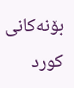بۆنه‌كانى كورد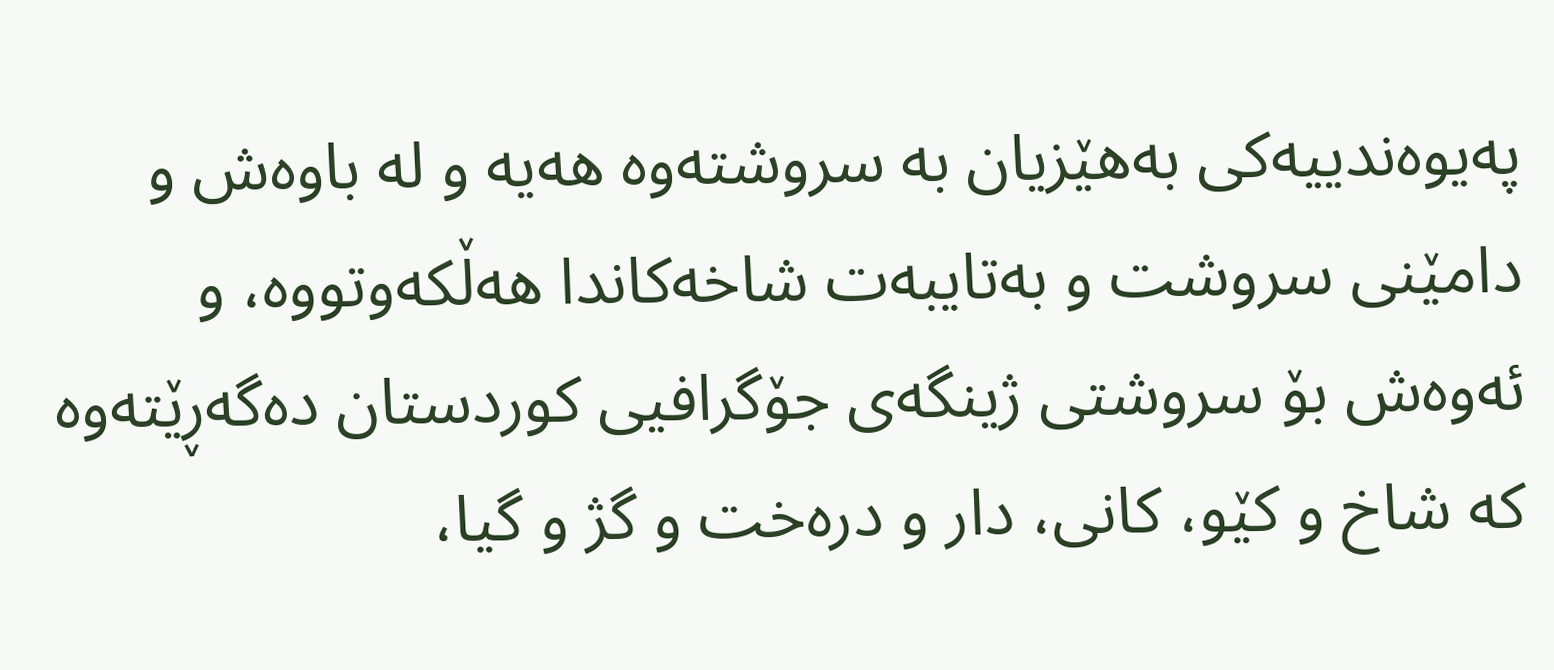په‌یوه‌ندییه‌كى به‌هێزیان به‌ سروشته‌وه‌ هه‌یه‌ و له‌ باوه‌ش و دامێنى سروشت و به‌تایبه‌ت شاخه‌كاندا هه‌ڵكه‌وتووه‌، و ئه‌وه‌ش بۆ سروشتى ژینگه‌ى جۆگرافیى كوردستان ده‌گه‌ڕێته‌وه‌ كه‌ شاخ و كێو، كانى، دار و دره‌خت و گژ و گیا،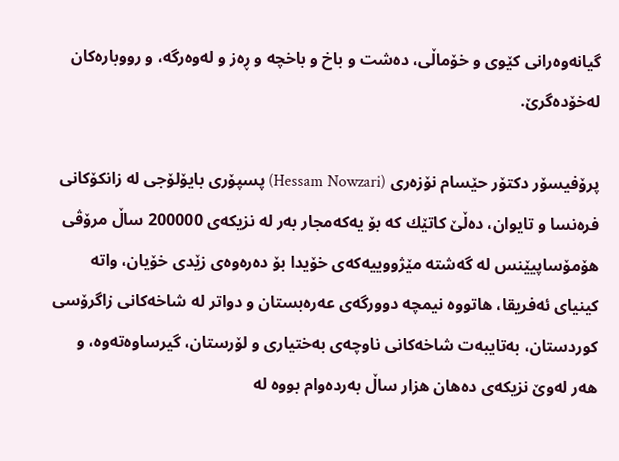گیانه‌وه‌رانى كێوى و خۆماڵى، ده‌شت و باخ و باخچه‌ و ڕه‌ز و له‌وه‌رگه‌، و رووباره‌كان له‌خۆده‌گرێ.

پرۆفیسۆر دكتۆر حێسام نۆزه‌رى (Hessam Nowzari) پسپۆرى بایۆلۆجى له‌ زانكۆكانى فره‌نسا و تایوان، ده‌ڵێ كاتێك كه‌ بۆ یه‌كه‌مجار به‌ر له‌ نزیكه‌ى 200000 ساڵ مرۆڤى هۆمۆساپیێنس له‌ گه‌شته‌ مێژووییه‌كه‌ى خۆیدا بۆ ده‌ره‌وه‌ى زێدى خۆیان، واته‌ كینیاى ئه‌فریقا، هاتووه‌ نیمچه‌ دوورگه‌ى عه‌ره‌بستان و دواتر له‌ شاخه‌كانى زاگرۆسى كوردستان، به‌تایبه‌ت شاخه‌كانى ناوچه‌ى به‌ختیارى و لۆرستان، گیرساوه‌ته‌وه‌، و هه‌ر له‌وێ نزیكه‌ى ده‌هان هزار ساڵ به‌رده‌وام بووه‌ له‌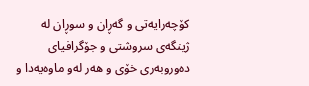كۆچه‌رایه‌تى و گه‌ڕان و سوڕان له‌ ژینگه‌ى سروشتى و جۆگرافیاى ده‌وروبه‌رى خۆى و هه‌ر له‌و ماوه‌یه‌دا و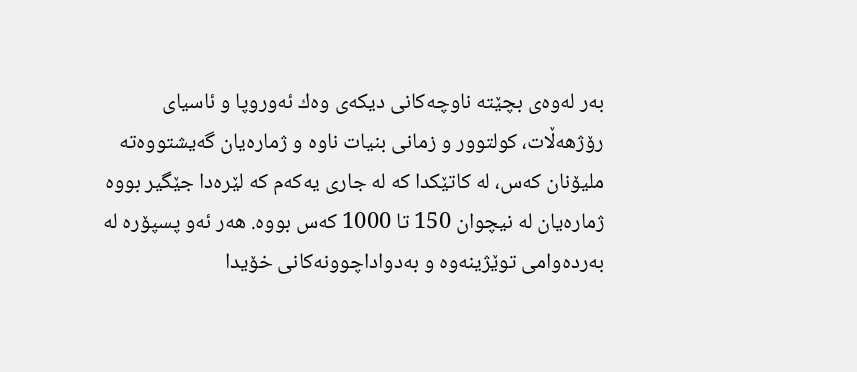به‌ر له‌وه‌ى بچێته‌ ناوچه‌كانى دیكه‌ى وه‌ك ئه‌وروپا و ئاسیاى رۆژهه‌ڵات، كولتوور و زمانى بنیات ناوه‌ و ژماره‌یان گه‌یشتووه‌ته‌ ملیۆنان كه‌س، له‌ كاتێكدا كه‌ له‌ جارى یه‌كه‌م كه‌ لێره‌دا جێگیر بووه‌ ژماره‌یان له‌ نیچوان 150 تا 1000 كه‌س بووه‌. هه‌ر ئه‌و پسپۆره‌ له‌ به‌رده‌وامى توێژینه‌وه‌ و به‌دواداچوونه‌كانى خۆیدا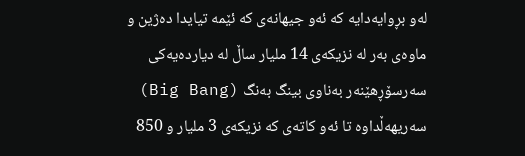له‌و بڕوایه‌دایه‌ كه‌ ئه‌و جیهانه‌ى كه‌ ئێمه‌ تیایدا ده‌ژین و ماوه‌ى به‌ر له‌ نزیكه‌ى 14 ملیار ساڵ له‌ دیارده‌یه‌كى سه‌رسۆڕهێنه‌ر به‌ناوى بینگ به‌نگ (Big Bang) سه‌ریهه‌ڵداوه‌ تا ئه‌و كاته‌ى كه‌ نزیكه‌ى 3 ملیار و 850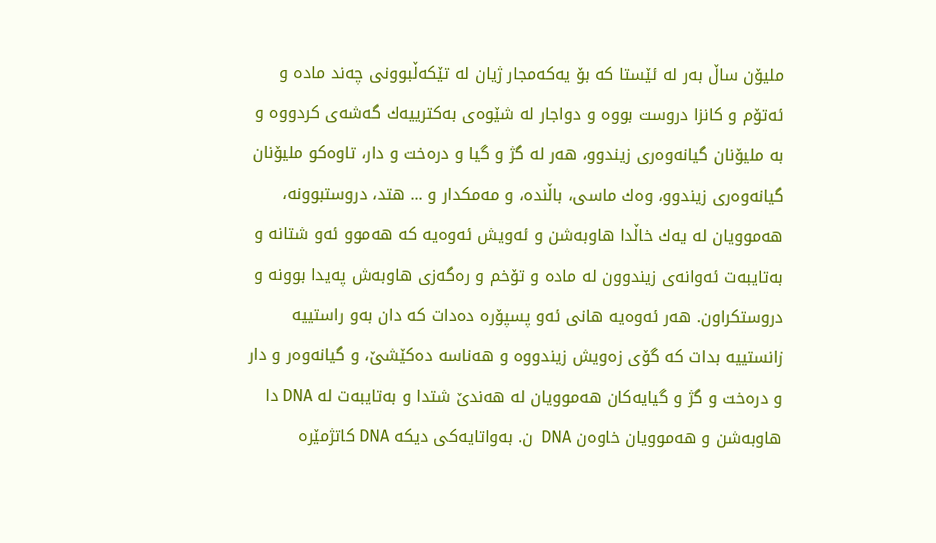ملیۆن ساڵ به‌ر له‌ ئێستا كه‌ بۆ یه‌كه‌مجار ژیان له‌ تێكه‌ڵبوونى چه‌ند ماده‌ و ئه‌تۆم و كانزا دروست بووه‌ و دواجار له‌ شێوه‌ى به‌كترییه‌ك گه‌شه‌ى كردووه‌ و به‌ ملیۆنان گیانه‌وه‌رى زیندوو، هه‌ر له‌ گژ و گیا و دره‌خت و دار، تاوه‌كو ملیۆنان گیانه‌وه‌رى زیندوو، وه‌ك ماسى، باڵنده‌، و مه‌مكدار و ... هتد، دروستبوونه‌، هه‌موویان له‌ یه‌ك خاڵدا هاوبه‌شن و ئه‌ویش ئه‌وه‌یه‌ كه‌ هه‌موو ئه‌و شتانه‌ و به‌تایبه‌ت ئه‌وانه‌ى زیندوون له‌ ماده‌ و تۆخم و ره‌گه‌زى هاوبه‌ش په‌یدا بوونه‌ و دروستكراون. هه‌ر ئه‌وه‌یه‌ هانى ئه‌و پسپۆره‌ ده‌دات كه‌ دان به‌و راستییه‌ زانستییه‌ بدات كه‌ گۆى زه‌ویش زیندووه‌ و هه‌ناسه‌ ده‌كێشێ، و گیانه‌وه‌ر و دار و دره‌خت و گژ و گیایه‌كان هه‌موویان له‌ هه‌ندێ شتدا و به‌تایبه‌ت له‌ DNA دا هاوبه‌شن و هه‌موویان خاوه‌ن DNA  ن. به‌واتایه‌كى دیكه‌ DNA كاتژمێره‌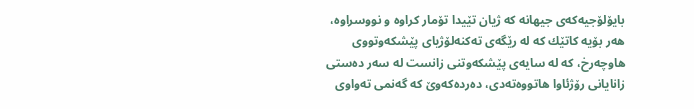بایۆلۆجیه‌كه‌ى جیهانه‌ كه‌ ژیان تێیدا تۆمار كراوه‌ و نووسراوه‌، هه‌ر بۆیه‌ كاتێك كه‌ له‌ رێگه‌ى ته‌كنه‌لۆژیاى پێشكه‌وتووى هاوچه‌رخ، كه‌ له‌ سایه‌ى پێشكه‌وتنى زانست له‌ سه‌ر ده‌ستى زانایانى رۆژئاوا هاتووه‌ته‌دى، ده‌رده‌كه‌وێ كه‌ گه‌نمى ته‌واوى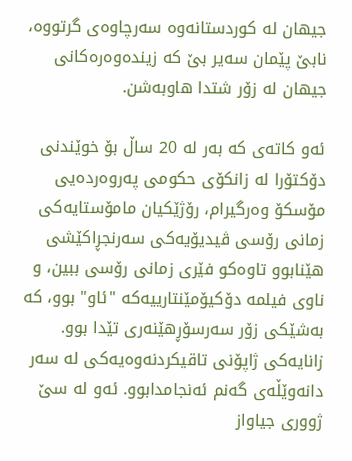جیهان له‌ كوردستانه‌وه‌ سه‌رچاوه‌ى گرتووه‌، نابێ پێمان سه‌یر بێ كه‌ زینده‌وه‌ره‌كانى جیهان له‌ زۆر شتدا هاوبه‌شن.

ئه‌و كاته‌ى كه‌ به‌ر له‌ 20 ساڵ بۆ خوێندنى دۆكتۆرا له‌ زانكۆى حكومی په‌روه‌رده‌یى مۆسكۆ وه‌رگیرام، رۆژێكیان مامۆستایه‌كى زمانى رۆسى ڤیدیۆیه‌كى سه‌رنجڕاكێشى هێنابوو تاوه‌كو فێرى زمانى رۆسى ببین، و ناوى فیلمه‌ دۆكیۆمێنتارییه‌كه‌ "ئاو" بوو، كه‌ به‌شێكى زۆر سه‌رسۆڕهێنه‌رى تێدا بوو. زانایه‌كى ژاپۆنى تاقیكردنه‌وه‌یه‌كى له‌ سه‌ر دانه‌وێڵه‌ى گه‌نم ئه‌نجامدابوو. ئه‌و له‌ سێ ژوورى جیاواز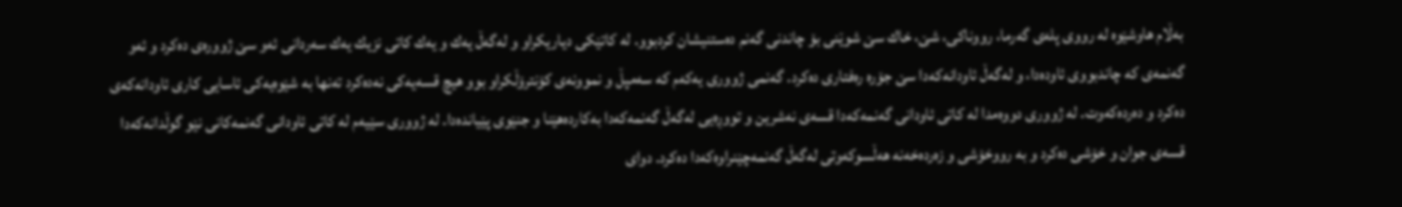به‌ڵام هاوشێوه‌ له‌ رووى پله‌ى گه‌رما، رووناكى، شێ، خاك سێ شوێنى بۆ چاندنى گه‌نم ده‌ستنیشان كردبوو. له‌ كاتێكى دیاریكراو و له‌گه‌ڵ یه‌ك و یه‌ك كاتى نزیك یه‌ك سه‌ردانى ئه‌و سێ ژووره‌ى ده‌كرد و ئه‌و گه‌نمه‌ى كه‌ چاندبووى ئاوده‌دا، و له‌گه‌ڵ ئاودانه‌كه‌دا سێ جۆره‌ ره‌فتارى ده‌كرد. گه‌نمى ژوورى یه‌كه‌م كه‌ سه‌مپڵ و نموونه‌ى كۆنترۆڵكراو بوو هیچ قسه‌یه‌كى نه‌ده‌كرد ته‌نها به‌ شێوه‌یه‌كى ئاسایى كارى ئاودانه‌كه‌ى ده‌كرد و ده‌رده‌كه‌وت. له‌ ژوورى دووه‌مدا له‌ كاتى ئاودانى گه‌نمه‌كه‌دا قسه‌ى نه‌شرین و تووڕه‌یى له‌گه‌ڵ گه‌نمه‌كه‌دا به‌كارده‌هێنا و جنێوى پێیانده‌دا. له‌ ژوورى سێیه‌م له‌ كاتى ئاودانى گه‌نمه‌كانى نێو گوڵدانه‌كه‌دا قسه‌ى جوان و خۆشى ده‌كرد و به‌ رووخۆشى و زه‌رده‌خه‌نه‌ هه‌ڵسوكه‌وتى له‌گه‌ڵ گه‌نمه‌چێنراوه‌كه‌دا ده‌كرد. دواى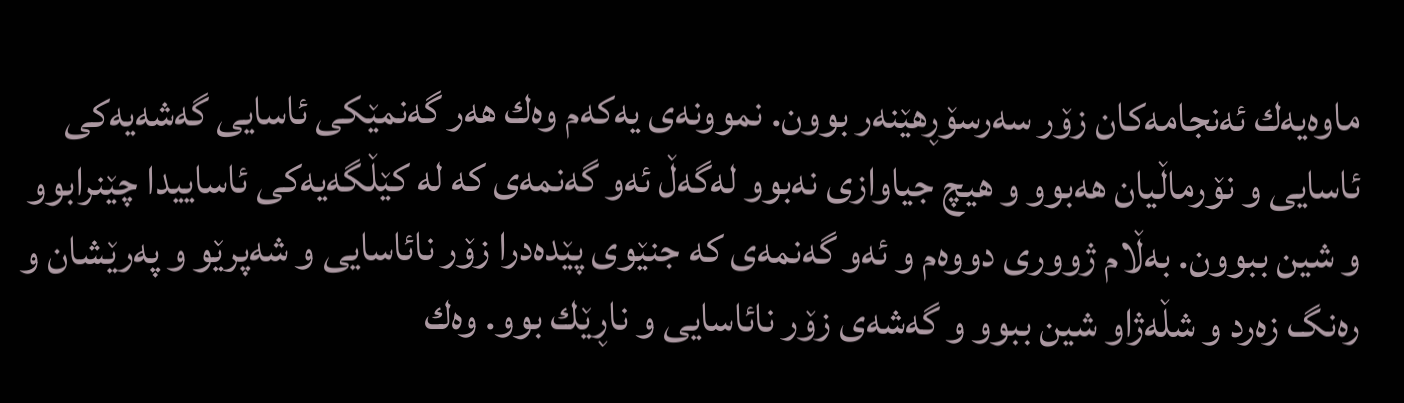ماوه‌یه‌ك ئه‌نجامه‌كان زۆر سه‌رسۆڕهێنه‌ر بوون. نموونه‌ى یه‌كه‌م وه‌ك هه‌ر گه‌نمێكى ئاسایى گه‌شه‌یه‌كى ئاسایى و نۆرماڵیان هه‌بوو و هیچ جیاوازى نه‌بوو له‌گه‌ڵ ئه‌و گه‌نمه‌ى كه‌ له‌ كێڵگه‌یه‌كى ئاساییدا چێنرابوو و شین ببوون. به‌ڵام ژوورى دووه‌م و ئه‌و گه‌نمه‌ى كه‌ جنێوى پێده‌درا زۆر نائاسایى و شه‌پرێو و په‌رێشان و ره‌نگ زه‌رد و شڵه‌ژاو شین ببوو و گه‌شه‌ى زۆر نائاسایى و ناڕێك بوو. وه‌ك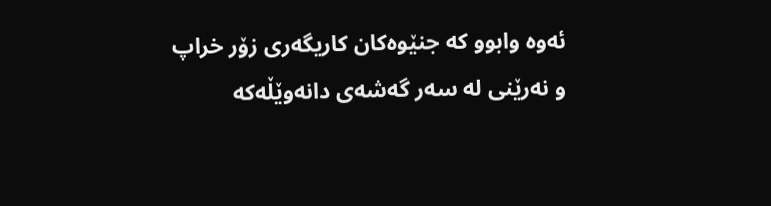ئه‌وه‌ وابوو كه‌ جنێوه‌كان كاریگه‌رى زۆر خراپ و نه‌رێنى له‌ سه‌ر گه‌شه‌ى دانه‌وێڵه‌كه‌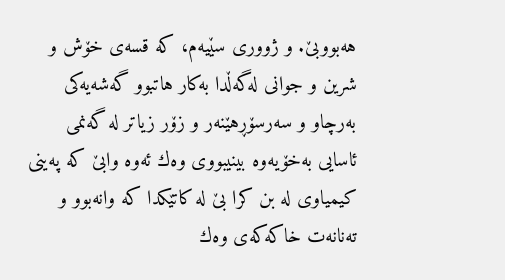هه‌بووبێ. و ژوورى سێیه‌م، كه‌ قسه‌ى خۆش و شرین و جوانى له‌گه‌ڵدا به‌كار هاتبوو گه‌شه‌یه‌كى به‌رچاو و سه‌رسۆڕهێنه‌ر و زۆر زیاتر له‌ گه‌نمى ئاسایى به‌خۆیه‌وه‌ بینیبووى وه‌ك ئه‌وه‌ وابێ كه‌ په‌ینى كیمیاوى له‌ بن كرا بێ له‌ كاتێكدا كه‌ وانه‌بوو و ته‌نانه‌ت خاكه‌كه‌ى وه‌ك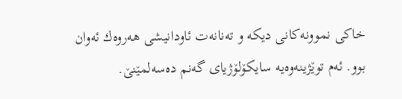خاكى نموونه‌كانى دیكه‌ و ته‌نانه‌ت ئاودانیشى هه‌روه‌ك ئه‌وان بوو. ئه‌م توێژینه‌وه‌یه‌ سایكۆلۆژیاى گه‌نم ده‌سه‌لمێنێ.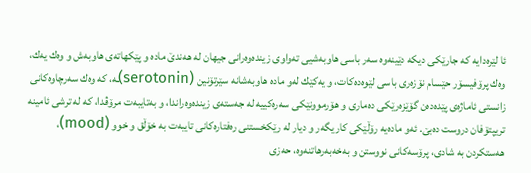ئا لێره‌دایه‌ كه‌ جارێكى دیكه‌ دێینه‌وه‌ سه‌ر باسى هاوبه‌شیى ته‌واوى زینده‌وه‌رانى جیهان له‌ هه‌ندێ ماده‌ و پێكهاته‌ى هاوبه‌ش و وه‌ك یه‌ك، وه‌ك پرۆفیسۆر حێسام نۆزه‌رى باسى لێوه‌ده‌كات، و یه‌كێك له‌و ماده‌ هاوبه‌شانه‌ سێرتۆنین (serotonin)ـه‌، كه‌ وه‌ك سه‌رچاوه‌كانى زانستى ئاماژه‌ى پێده‌ده‌ن گۆێزه‌رێكى ده‌مارى و هۆرموونێكى سه‌ره‌كییه‌ له‌ جه‌سته‌ى زینده‌وه‌راندا، و به‌تایبه‌ت مرۆڤدا، كه‌ له‌ ترشى ئامینه‌ تریپتۆفان دروست ده‌بێ. ئه‌و ماده‌یه‌ رۆڵێكى كاریگه‌ر و دیار له‌ رێكخستنى ره‌فتاره‌كانى تایبه‌ت به‌ خۆڵق و خوو (mood)، هه‌ستكردن به‌ شادى، پرۆسه‌كانى نووستن و به‌خه‌به‌رهاتنه‌وه‌، حه‌زى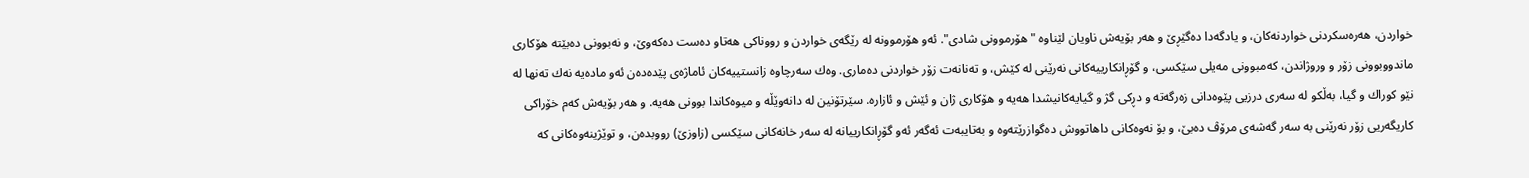خواردن، هه‌ره‌سكردنى خواردنه‌كان، و یادگه‌دا ده‌گێڕێ و هه‌ر بۆیه‌ش ناویان لێناوه‌ "هۆرموونى شادى". ئه‌و هۆرموونه‌ له‌ رێگه‌ى خواردن و رووناكى هه‌تاو ده‌ست ده‌كه‌وێ، و نه‌بوونى ده‌بێته‌ هۆكارى ماندووبوونى زۆر و وروژاندن، كه‌مبوونى مه‌یلى سێكسى، و گۆڕانكارییه‌كانى نه‌رێنى له‌ كێش، و ته‌نانه‌ت زۆر خواردنى ده‌مارى. وه‌ك سه‌رچاوه‌ زانستییه‌كان ئاماژه‌ى پێده‌ده‌ن ئه‌و ماده‌یه‌ نه‌ك ته‌نها له‌ نێو كوراك و گیا، به‌ڵكو له‌ سه‌رى درزیى پێوه‌دانى زه‌رگه‌ته‌ و دڕكى گژ و گیایه‌كانیشدا هه‌یه‌ و هۆكارى ژان و ئێش و ئازاره‌. سێرتۆنین له‌ دانه‌وێڵه‌ و میوه‌كاندا بوونى هه‌یه‌. و هه‌ر بۆیه‌ش كه‌م خۆراكى كاریگه‌ریى زۆر نه‌رێنى به‌ سه‌ر گه‌شه‌ى مرۆڤ ده‌بێ، و بۆ نه‌وه‌كانى داهاتووش ده‌گوازرێته‌وه‌ و به‌تایبه‌ت ئه‌گه‌ر ئه‌و گۆڕانكارییانه‌ له‌ سه‌ر خانه‌كانى سێكسى (زاوزێ) رووبده‌ن، و توێژینه‌وه‌كانى كه‌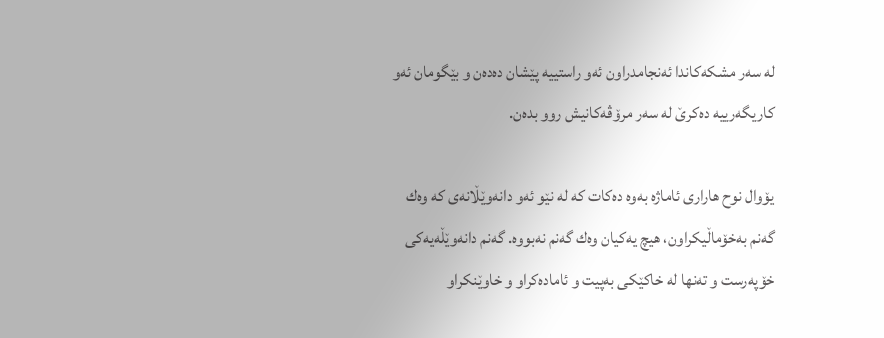له‌ سه‌ر مشكه‌كاندا ئه‌نجامدراون ئه‌و راستییه‌ پێشان ده‌ده‌ن و بێگومان ئه‌و كاریگه‌رییه‌ ده‌كرێ له‌ سه‌ر مرۆڤه‌كانیش روو بده‌ن.

یۆوال نوح هارارى ئاماژه‌ به‌وه‌ ده‌كات كه‌ له‌ نێو ئه‌و دانه‌وێڵانه‌ى كه‌ وه‌ك گه‌نم به‌خۆماڵیكراون، هیچ یه‌كیان وه‌ك گه‌نم نه‌بووه‌. گه‌نم دانه‌وێڵه‌یه‌كى خۆپه‌رست و ته‌نها له‌ خاكێكى به‌پیت و ئاماده‌كراو و خاوێنكراو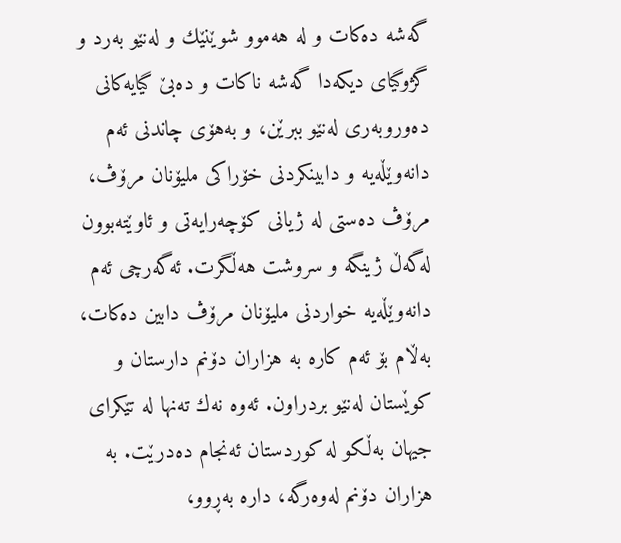گه‌شه‌ ده‌كات و له‌ هه‌موو شوێنێك و له‌نێو به‌رد و گژوگیاى دیكه‌دا گه‌شه‌ ناكات و ده‌بێ گیایه‌كانى ده‌وروبه‌رى له‌نێو ببرێن، و به‌هۆى چاندنى ئه‌م دانه‌وێڵه‌یه‌ و دابینكردنى خۆراكى ملیۆنان مرۆڤ، مرۆڤ ده‌ستى له‌ ژیانى كۆچه‌رایه‌تى و ئاوێته‌بوون له‌گه‌ڵ ژینگه‌ و سروشت هه‌ڵگرت. ئه‌گه‌رچى ئه‌م دانه‌وێڵه‌یه‌ خواردنى ملیۆنان مرۆڤ دابین ده‌كات، به‌ڵام بۆ ئه‌م كاره‌ به‌ هزاران دۆنم دارستان و كوێستان له‌نێو بردراون. ئه‌وه‌ نه‌ك ته‌نها له‌ تێكراى جیهان به‌ڵكو له‌ كوردستان ئه‌نجام ده‌درێت. به‌ هزاران دۆنم له‌وه‌رگه‌، داره‌ به‌ڕوو،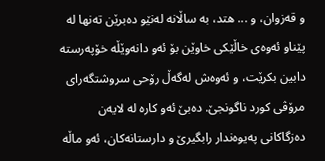و قه‌زوان، و ... هتد، به‌ ساڵانه‌ له‌نێو ده‌برێن ته‌نها له‌ پێناو ئه‌وه‌ى خاڵێكى خاوێن بۆ ئه‌و دانه‌وێڵه‌ خۆپه‌رسته‌ دابین بكرێت، و ئه‌وه‌ش له‌گه‌ڵ رۆحى سروشتگه‌راى مرۆڤى كورد ناگونجێ. ده‌بێ ئه‌و كاره‌ له‌ لایه‌ن ده‌زگاكانى په‌یوه‌ندار رابگیرێ و دارستانه‌كان، ئه‌و ماڵه‌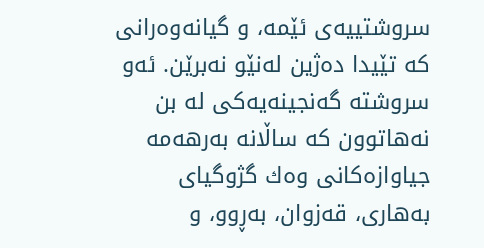سروشتییه‌ى ئێمه‌، و گیانه‌وه‌رانى كه‌ تێیدا ده‌ژین له‌نێو نه‌برێن. ئه‌و سروشته‌ گه‌نجینه‌یه‌كى له‌ بن نه‌هاتوون كه‌ ساڵانه‌ به‌رهه‌مه‌ جیاوازه‌كانى وه‌ك گژوگیاى به‌هارى، قه‌زوان، به‌ڕوو، و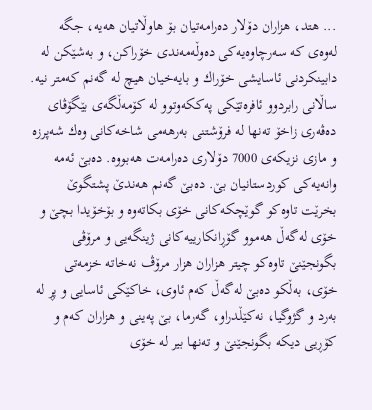... هتد، هزاران دۆلار ده‌رامه‌تیان بۆ هاوڵاتیان هه‌یه‌، جگه‌ له‌وه‌ى كه‌ سه‌رچاوه‌یه‌كى ده‌وڵه‌مه‌ندى خۆراكن، و به‌شێكن له‌ دابینكردنى ئاسایشى خۆراك و بایه‌خیان هیچ له‌ گه‌نم كه‌متر نیه‌. ساڵانى رابردوو ئافره‌تێكى په‌ككه‌وتوو له‌ كۆمه‌ڵگه‌ى بێگۆڤاى ده‌ڤه‌رى زاخۆ ته‌نها له‌ فرۆشتنى به‌رهه‌مى شاخه‌كانى وه‌ك شه‌پرزه‌ و مازى نزیكه‌ى 7000 دۆلارى ده‌رامه‌ت هه‌بووه‌. ده‌بێ ئه‌مه‌ وانه‌یه‌كى كوردستانیان بێ. ده‌بێ گه‌نم هه‌ندێ پشتگوێ بخرێت تاوه‌كو گوێچكه‌كانى خۆى بكاته‌وه‌ و بۆخۆیدا بچێ و خۆى له‌گه‌ڵ هه‌موو گۆڕانكارییه‌كانى ژینگه‌یى و مرۆڤى بگونجێنێ تاوه‌كو چیتر هزاران هزار مرۆڤ نه‌خاته‌ خزمه‌تى خۆى، به‌ڵكو ده‌بێ له‌گه‌ڵ كه‌م ئاوى، خاكێكى ئاسایى و پڕ له‌ به‌رد و گژوگیا، نه‌كێڵدراو، گه‌رما، بێ په‌ینى و هزاران كه‌م و كۆڕیى دیكه‌ بگونجێنێ و ته‌نها بیر له‌ خۆى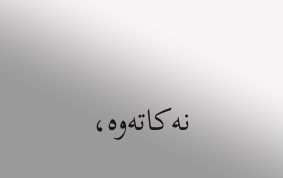نه‌كاته‌وه‌،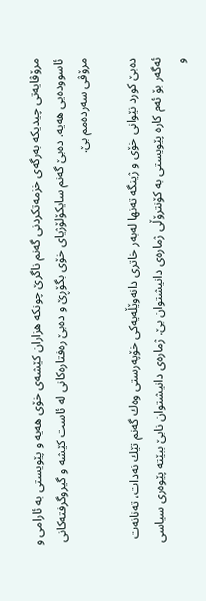مرۆڤایه‌تى چیدیكه‌ به‌رگه‌ى خزمه‌تكردنى گه‌نم ناگرێ چونكه‌ هزاران كێشه‌ى خۆى هه‌یه‌ و پێویستى به‌ ئارامى و ئاسووده‌یى هه‌یه‌. ده‌بێ گه‌نم سایكۆلۆژیاى خۆى بگۆڕێ و ده‌بێ ره‌فتاره‌كانى له‌ ئاست كێشه‌ و گیروگرفته‌كانى مرۆڤى سه‌رده‌مم بێ.

ده‌بێ كورد نێوانى خۆى و ژینگه‌ ته‌نها له‌به‌ر خاترى دانه‌وێڵه‌یه‌كى خۆپه‌رستى وه‌ك گه‌نم تێك نه‌دات، ته‌نانه‌ت ئه‌گه‌ر بۆ ئه‌م كاره‌ پێویستى به‌ كۆنترۆڵى ژماره‌ى دانیشتوان بێ. ژماره‌ى دانیشتوان نابێ ببێته‌ پێوه‌رى سیاسى و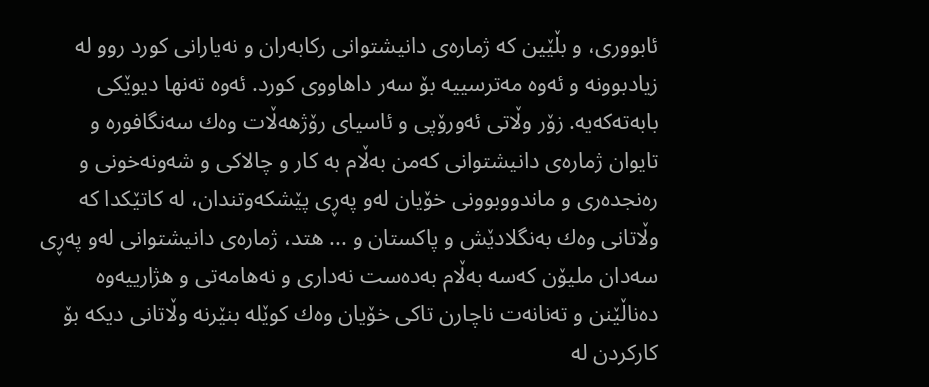ئابوورى، و بڵێین كه‌ ژماره‌ى دانیشتوانى ركابه‌ران و نه‌یارانى كورد روو له‌ زیادبوونه‌ و ئه‌وه‌ مه‌ترسییه‌ بۆ سه‌ر داهاووى كورد. ئه‌وه‌ ته‌نها دیوێكى بابه‌ته‌كه‌یه‌. زۆر وڵاتى ئه‌ورۆپى و ئاسیاى رۆژهه‌ڵات وه‌ك سه‌نگافوره‌ و تایوان ژماره‌ى دانیشتوانى كه‌من به‌ڵام به‌ كار و چالاكى و شه‌ونه‌خونى و ره‌نجده‌رى و ماندووبوونى خۆیان له‌و په‌ڕى پێشكه‌وتندان، له‌ كاتێكدا كه‌ وڵاتانى وه‌ك به‌نگلادێش و پاكستان و ... هتد، ژماره‌ى دانیشتوانى له‌و په‌ڕى سه‌دان ملیۆن كه‌سه‌ به‌ڵام به‌ده‌ست نه‌دارى و نه‌هامه‌تى و هژارییه‌وه‌ ده‌ناڵێنن و ته‌نانه‌ت ناچارن تاكى خۆیان وه‌ك كوێله‌ بنێرنه‌ وڵاتانى دیكه‌ بۆ كاركردن له‌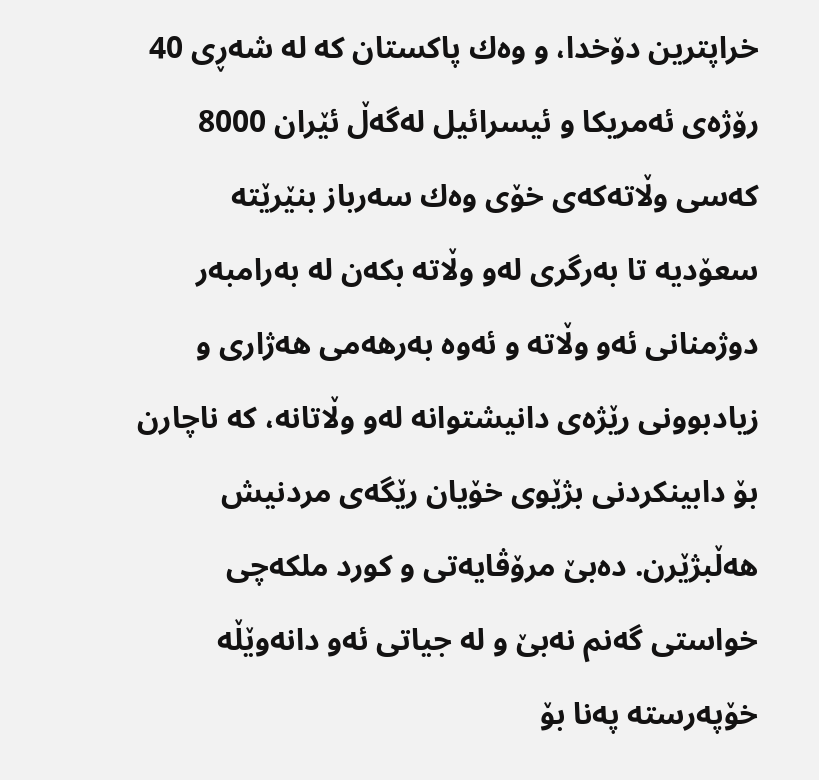خراپترین دۆخدا، و وه‌ك پاكستان كه‌ له‌ شه‌ڕى 40 رۆژه‌ى ئه‌مریكا و ئیسرائیل له‌گه‌ڵ ئێران 8000 كه‌سى وڵاته‌كه‌ى خۆى وه‌ك سه‌رباز بنێرێته‌ سعۆدیه‌ تا به‌رگرى له‌و وڵاته‌ بكه‌ن له‌ به‌رامبه‌ر دوژمنانى ئه‌و وڵاته‌ و ئه‌وه‌ به‌رهه‌مى هه‌ژارى و زیادبوونى رێژه‌ى دانیشتوانه‌ له‌و وڵاتانه‌، كه‌ ناچارن بۆ دابینكردنى بژێوى خۆیان رێگه‌ى مردنیش هه‌ڵبژێرن. ده‌بێ مرۆڤایه‌تى و كورد ملكه‌چى خواستى گه‌نم نه‌بێ و له‌ جیاتى ئه‌و دانه‌وێڵه‌ خۆپه‌رسته‌ په‌نا بۆ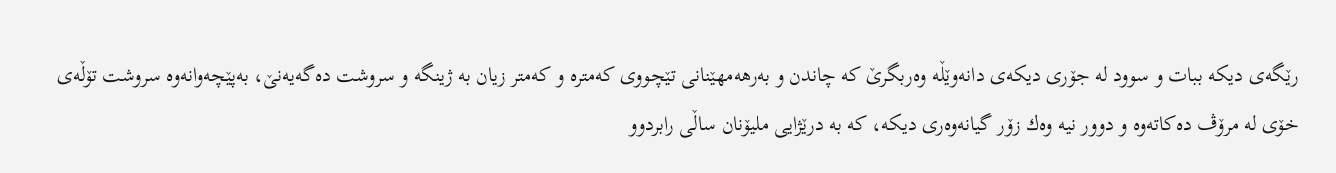رێگه‌ى دیكه‌ ببات و سوود له‌ جۆرى دیكه‌ى دانه‌وێڵه‌ وه‌ربگرێ كه‌ چاندن و به‌رهه‌مهێنانى تێچووى كه‌متره‌ و كه‌متر زیان به‌ ژینگه‌ و سروشت ده‌گه‌یه‌نێ، به‌پێچه‌وانه‌وه‌ سروشت تۆڵه‌ى خۆى له‌ مرۆڤ ده‌كاته‌وه‌ و دوور نیه‌ وه‌ك زۆر گیانه‌وه‌رى دیكه‌، كه‌ به‌ درێژایى ملیۆنان ساڵى رابردوو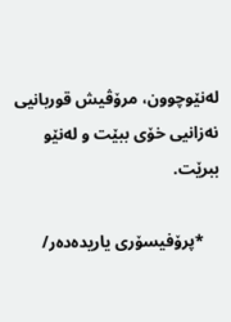له‌نێوچوون، مرۆڤیش قوربانیى نه‌زانیى خۆى ببێت و له‌نێو ببرێت.

    *پرۆفیسۆرى یاریده‌ده‌ر/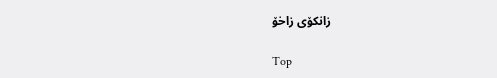زانكۆى زاخۆ

Top